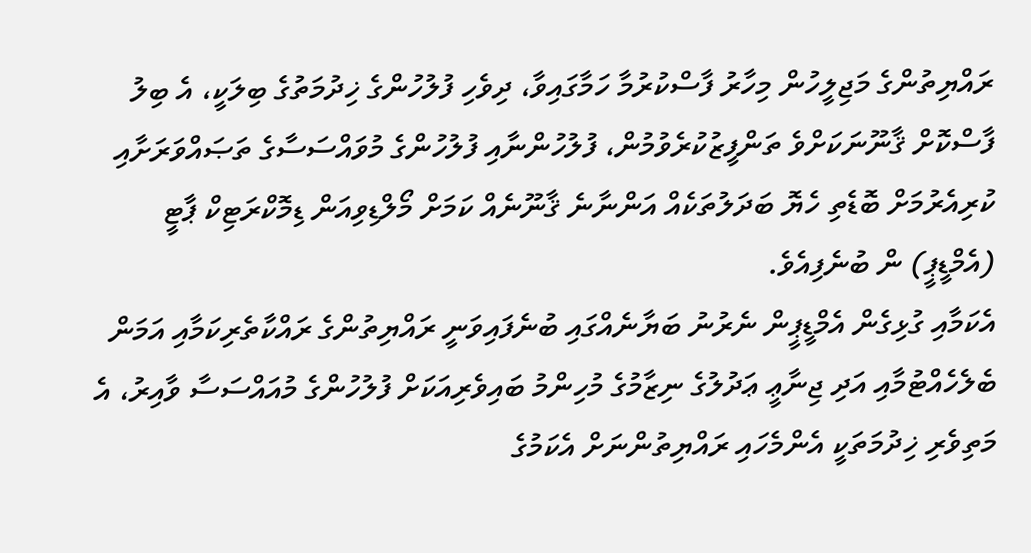ރައްޔިތުންގެ މަޖިލީހުން މިހާރު ފާސްކުރުމާ ހަމާގައިވާ، ދިވެހި ފުލުހުންގެ ޚިދުމަތުގެ ބިލަކީ، އެ ބިލު ފާސްކޮށް ޤާނޫނަކަށްވެ ތަންފީޒުކުރެވުމުން، ފުލުހުންނާއި ފުލުހުންގެ މުވައްސަސާގެ ތަޞައްވަރަށާއި ކުރިއެރުމަށް ބޮޑެތި ހެޔޮ ބަދަލުތަކެއް އަންނާނެ ޤާނޫނެއް ކަމަށް މޯލްޑިވިއަން ޑިމޮކްރަޓިކް ޕާޓީ (އެމްޑީޕީ) ން ބުނެފިއެވެ.
އެކަމާއި ގުޅިގެން އެމްޑީޕީން ނެރުނު ބަޔާނެއްގައި ބުނެފައިވަނީ ރައްޔިތުންގެ ރައްކާތެރިކަމާއި އަމަން ބެލެހެއްޓުމާއި އަދި ޖިނާޢީ ޢަދުލުގެ ނިޒާމުގެ މުހިންމު ބައިވެރިއަކަށް ފުލުހުންގެ މުއައްސަސާ ވާއިރު، އެ މަތިވެރި ޚިދުމަތަކީ އެންމެހައި ރައްޔިތުންނަށް އެކަމުގެ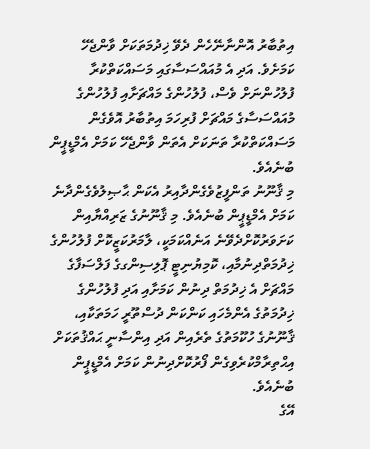އިތުބާރު އޮންނާނޭހެން ދެވޭ ޚިދުމަތަކަށް ވާންޖެހޭ ކަމަށެވެ. އަދި އެ މުއައްސަސާގައި މަސައްކަތްކުރާ ފުލުހުންނަށް ވެސް، ފުލުހުންގެ މައްޗަށާއި ފުލުހުންގެ މުއައްސަސާގެ މައްޗަށް ފުރިހަމަ އިތުބާރު އޮވެގެން މަސައްކަތްކުރާ ތަނަކަށް އެތަން ވާންޖެހޭ ކަމަށް އެމްޑީޕީން ބުނެއެވެ.
މި ޤާނޫނު ތަންފީޒުވެގެންދާއިރު އެކަން ޙާޞިލުވެގެންދާނެ ކަމަށް އެމްޑީޕީން ބުނެއެވެ. މި ޤާނޫނުގެ ޒަރިއްޔާއިން ކަށަވަރުކޮށްދެވޭނެ އަނެއްކަމަކީ، ލާމަރުކަޒީކޮށް ފުލުހުންގެ ޚިދުމަތްދިނުމާއި، ކޮމިޔުނިޓީ ޕޮލިސިންގގެ ފަލްސަފާގެ މައްޗަށް އެ ޚިދުމަތް ދިނުން ކަމަށާއި އަދި ފުލުހުންގެ ޚިދުމަތުގެ އެންމެހައި ކަންކަން ދުސްތޫރީ ހަމަތަކާއި، ޤާނޫނުގެ ހުކޫމަތުގެ ތެރެއިން އަދި އިންސާނީ ޙައްޤުތަކަށް އިޙްތިރާމްކުރެވިގެން ފޯރުކޮށްދިނުން ކަމަށް އެމްޑީޕީން ބުނެއެވެ.
އޭގެ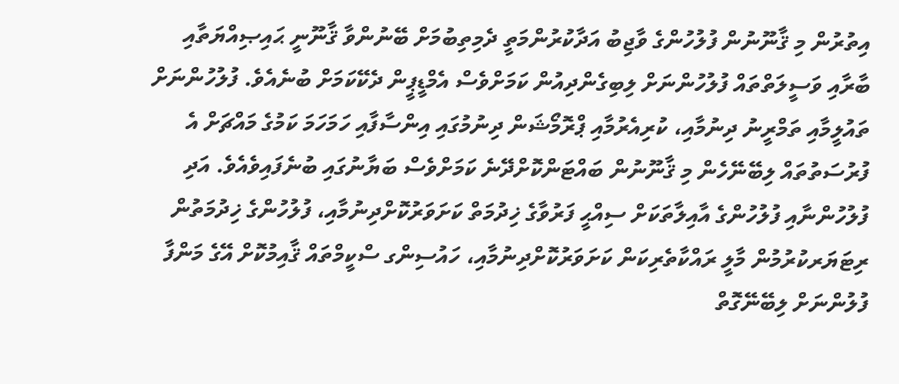އިތުރުން މި ޤާނޫނުން ފުލުހުންގެ ވާޖިބު އަދާކުރުންމަތީ ދެމިތިބުމަށް ބޭނުންވާ ޤާނޫނީ ޙައިޞިއްޔަތާއި ބާރާއި ވަސީލަތްތައް ފުލުހުންނަށް ލިބިގެންދިއުން ކަމަށްވެސް އެމްޑީޕީން ދެކޭކަމަށް ބުނެއެވެ. ފުލުހުންނަށް ތައުލީމާއި ތަމްރީނު ދިނުމާއި، ކުރިއެރުމާއި ޕްރޮމޯޝަން ދިނުމުގައި އިންސާފާއި ހަމަހަމަ ކަމުގެ މައްޗަށް އެ ފުރުސަތުތައް ލިބޭނޭހެން މި ޤާނޫނުން ބައްޓަންކޮށްދޭނެ ކަމަށްވެސް ބަޔާނުގައި ބުނެފައިވެއެވެ. އަދި ފުލުހުންނާއި ފުލުހުންގެ އާއިލާތަކަށް ސިއްޙީ ފަރުވާގެ ޚިދުމަތް ކަށަވަރުކޮށްދިނުމާއި، ފުލުހުންގެ ޚިދުމަތުން ރިޓަޔަރކުރުމުން މާލީ ރައްކާތެރިކަން ކަށަވަރުކޮށްދިނުމާއި، ހައުސިންގ ސްކީމްތައް ޤާއިމުކޮށް އޭގެ މަންފާ ފުލުންނަށް ލިބޭނޭގޮތް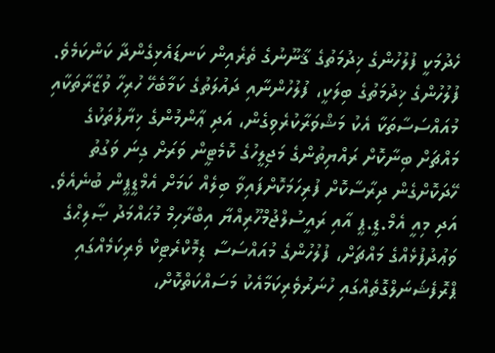ހެދުމަކީ ފުލުހުންގެ ޚިދުމަތުގެ ޤާނޫނުގެ ތެރެއިން ކަނޑައެޅިގެންދާ ކަންކަމެވެ.
ފުލުހުންގެ ޚިދުމަތުގެ ބިލަކީ، ފުލުހުންނާއި ދައުލަތުގެ ކަމާބެހޭ ހުރިހާ ވުޒާރާތަކާއި މުއައްސަސާތަކާ އެކު މަޝްވަރާކުރެވިގެން، އަދި ޢާންމުންގެ ޚިޔާލުތަކުގެ މައްޗަށް ބިނާކޮށް ރައްޔިތުންގެ މަޖިލީހުގެ ކޮމެޓީން ވަރަށް ގިނަ ވަގުތު ހޭދަކޮށްގެން ދިރާސާކޮށް ފުރިހަމަކޮށްފައިވާ ބިލެއް ކަމަށް އެމްޑީޕީން ބުނެއެވެ. އަދި މިއީ އެމް.ޑީ.ޕީ އާއި ރައީސުލްޖުމްހޫރިއްޔާ އިބްރާހިމް މުޙައްމަދު ޞާލިޙްގެ ވަޢުދުފުޅެއްގެ މައްޗަށް، ފުލުހުންގެ މުއައްސަސާ ޑިމޮކްރެޓިކް ވެރިކަމެއްގައި ޕްރޮފެޝަނަލްގޮތެއްގައި ހުނަރުވެރިކަމާއެކު މަސައްކަތްކޮށް،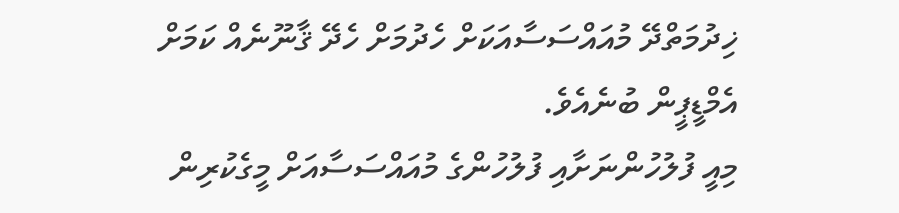ޚިދުމަތްދޭ މުއައްސަސާއަކަށް ހެދުމަށް ހެދޭ ޤާނޫނެއް ކަމަށް އެމްޑީޕީން ބުނެއެވެ.
މިއީ ފުލުހުންނަށާއި ފުލުހުންގެ މުއައްސަސާއަށް މީގެކުރިން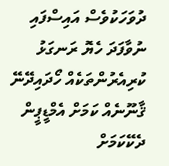ދުވަހަކުވެސް އައިސްފައި ނުވާފަދަ ހެޔޮ ރަނގަޅު ކުރިއެރުންތަކެއް ހޯދައިދޭނޭ ޤާނޫނެއް ކަމަށް އެމްޑީޕީން ދެކޭކަމަށް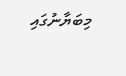މިބަޔާނުގައި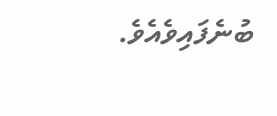ބުނެފައިވެއެވެ.